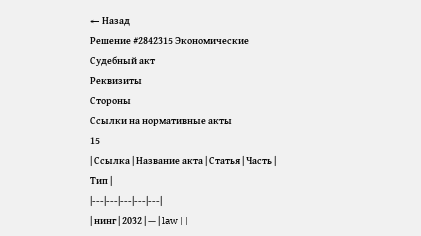← Назад
Решение #2842315 Экономические
Судебный акт
Реквизиты
Стороны
Ссылки на нормативные акты
15
| Ссылка | Название акта | Статья | Часть | Тип |
|---|---|---|---|---|
| нинг | 2032 | — | law | |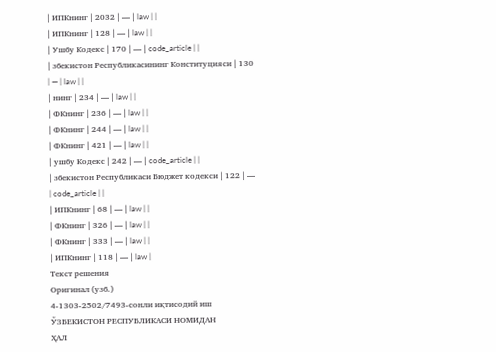| ИПКнинг | 2032 | — | law | |
| ИПКнинг | 128 | — | law | |
| Ушбу Кодекс | 170 | — | code_article | |
| збекистон Республикасининг Конституцияси | 130 | — | law | |
| нинг | 234 | — | law | |
| ФКнинг | 236 | — | law | |
| ФКнинг | 244 | — | law | |
| ФКнинг | 421 | — | law | |
| ушбу Кодекс | 242 | — | code_article | |
| збекистон Республикаси Бюджет кодекси | 122 | — | code_article | |
| ИПКнинг | 68 | — | law | |
| ФКнинг | 326 | — | law | |
| ФКнинг | 333 | — | law | |
| ИПКнинг | 118 | — | law |
Текст решения
Оригинал (узб.)
4-1303-2502/7493-сонли иқтисодий иш
ЎЗБЕКИСТОН РЕСПУБЛИКАСИ НОМИДАН
ҲАЛ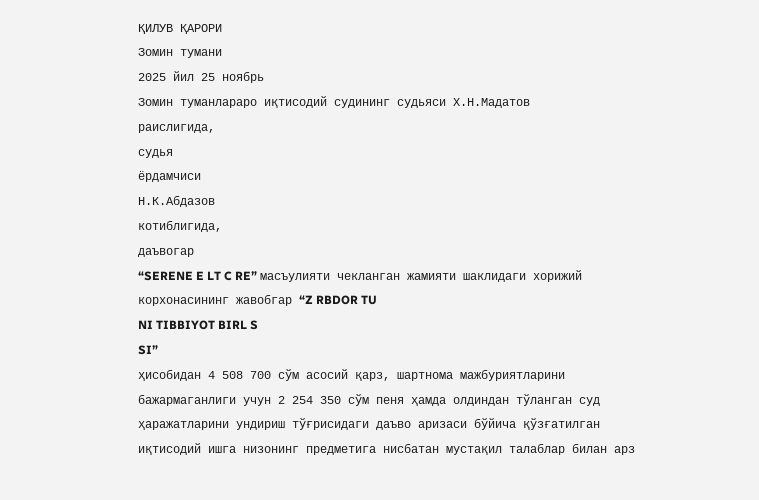ҚИЛУВ ҚАРОРИ
Зомин тумани
2025 йил 25 ноябрь
Зомин туманлараро иқтисодий судининг судьяси Х.Н.Мадатов
раислигида,
судья
ёрдамчиси
Н.К.Абдазов
котиблигида,
даъвогар
“SERENE E LT C RE” масъулияти чекланган жамияти шаклидаги хорижий
корхонасининг жавобгар “Z RBDOR TU
NI TIBBIYOT BIRL S
SI”
ҳисобидан 4 508 700 сўм асосий қарз, шартнома мажбуриятларини
бажармаганлиги учун 2 254 350 сўм пеня ҳамда олдиндан тўланган суд
ҳаражатларини ундириш тўғрисидаги даъво аризаси бўйича қўзғатилган
иқтисодий ишга низонинг предметига нисбатан мустақил талаблар билан арз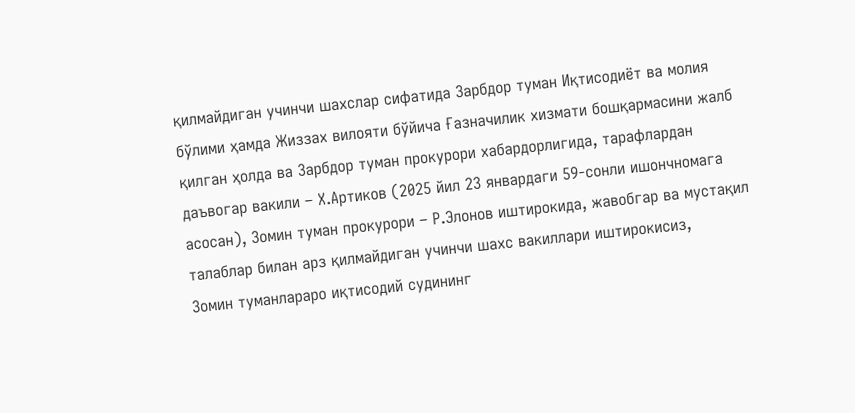қилмайдиган учинчи шахслар сифатида Зарбдор туман Иқтисодиёт ва молия
бўлими ҳамда Жиззах вилояти бўйича Ғазначилик хизмати бошқармасини жалб
қилган ҳолда ва Зарбдор туман прокурори хабардорлигида, тарафлардан
даъвогар вакили – Х.Артиков (2025 йил 23 январдаги 59-сонли ишончномага
асосан), Зомин туман прокурори – Р.Элонов иштирокида, жавобгар ва мустақил
талаблар билан арз қилмайдиган учинчи шахс вакиллари иштирокисиз,
Зомин туманлараро иқтисодий судининг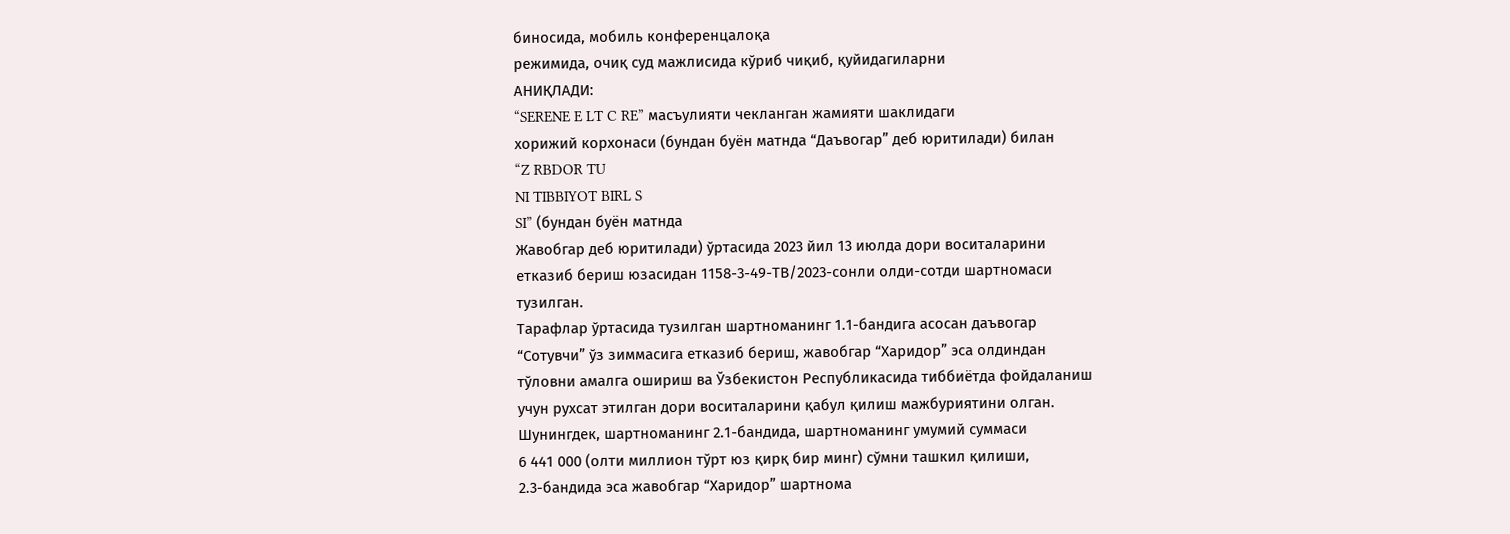биносида, мобиль конференцалоқа
режимида, очиқ суд мажлисида кўриб чиқиб, қуйидагиларни
АНИҚЛАДИ:
“SERENE E LT C RE” масъулияти чекланган жамияти шаклидаги
хорижий корхонаси (бундан буён матнда “Даъвогар” деб юритилади) билан
“Z RBDOR TU
NI TIBBIYOT BIRL S
SI” (бундан буён матнда
Жавобгар деб юритилади) ўртасида 2023 йил 13 июлда дори воситаларини
етказиб бериш юзасидан 1158-3-49-ТВ/2023-сонли олди-сотди шартномаси
тузилган.
Тарафлар ўртасида тузилган шартноманинг 1.1-бандига асосан даъвогар
“Сотувчи” ўз зиммасига етказиб бериш, жавобгар “Харидор” эса олдиндан
тўловни амалга ошириш ва Ўзбекистон Республикасида тиббиётда фойдаланиш
учун рухсат этилган дори воситаларини қабул қилиш мажбуриятини олган.
Шунингдек, шартноманинг 2.1-бандида, шартноманинг умумий суммаси
6 441 000 (олти миллион тўрт юз қирқ бир минг) сўмни ташкил қилиши,
2.3-бандида эса жавобгар “Харидор” шартнома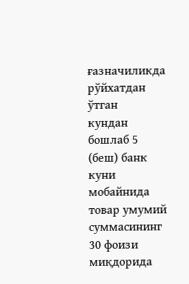ғазначиликда рўйхатдан ўтган
кундан бошлаб 5 (беш) банк куни мобайнида товар умумий суммасининг
30 фоизи миқдорида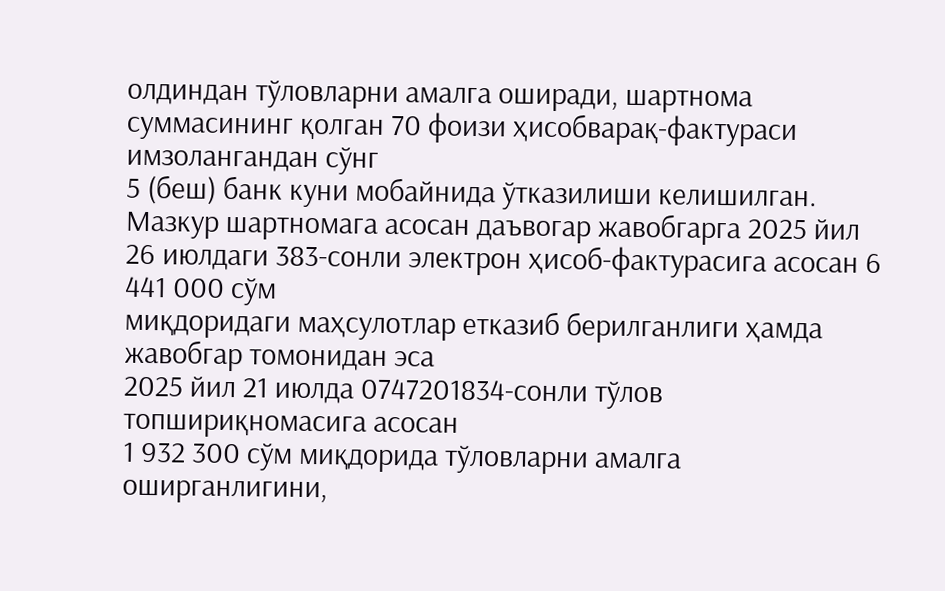олдиндан тўловларни амалга оширади, шартнома
суммасининг қолган 70 фоизи ҳисобварақ-фактураси имзолангандан сўнг
5 (беш) банк куни мобайнида ўтказилиши келишилган.
Мазкур шартномага асосан даъвогар жавобгарга 2025 йил
26 июлдаги 383-сонли электрон ҳисоб-фактурасига асосан 6 441 000 сўм
миқдоридаги маҳсулотлар етказиб берилганлиги ҳамда жавобгар томонидан эса
2025 йил 21 июлда 0747201834-сонли тўлов топшириқномасига асосан
1 932 300 сўм миқдорида тўловларни амалга оширганлигини,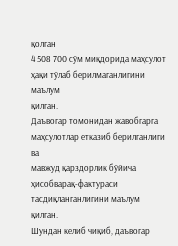қолган
4 508 700 сўм миқдорида маҳсулот ҳақи тўлаб берилмаганлигини маълум
қилган.
Даъвогар томонидан жавобгарга маҳсулотлар етказиб берилганлиги ва
мавжуд қарздорлик бўйича ҳисобварақ-фактураси тасдиқланганлигини маълум
қилган.
Шундан келиб чиқиб, даъвогар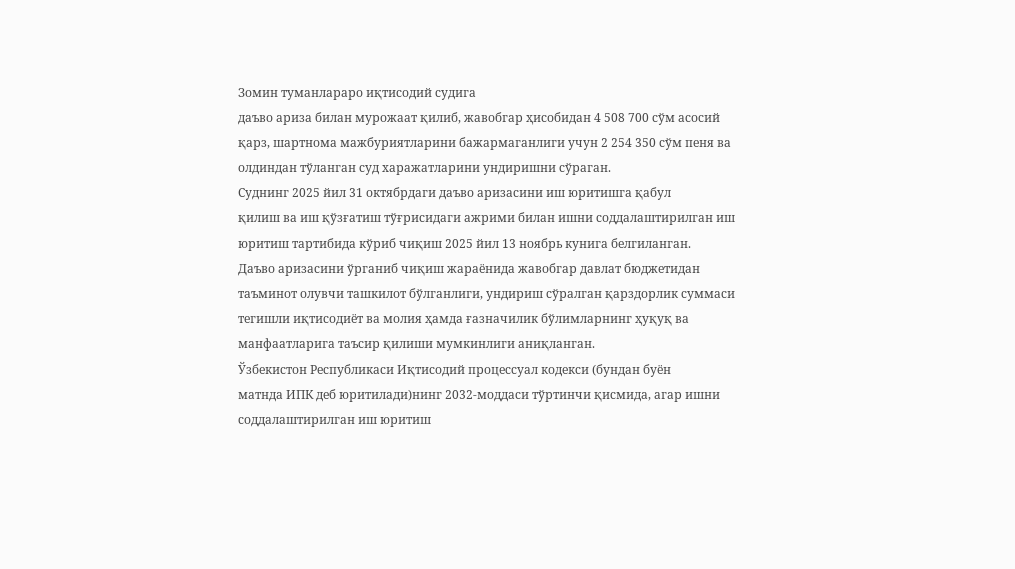Зомин туманлараро иқтисодий судига
даъво ариза билан мурожаат қилиб, жавобгар ҳисобидан 4 508 700 сўм асосий
қарз, шартнома мажбуриятларини бажармаганлиги учун 2 254 350 сўм пеня ва
олдиндан тўланган суд харажатларини ундиришни сўраган.
Суднинг 2025 йил 31 октябрдаги даъво аризасини иш юритишга қабул
қилиш ва иш қўзғатиш тўғрисидаги ажрими билан ишни соддалаштирилган иш
юритиш тартибида кўриб чиқиш 2025 йил 13 ноябрь кунига белгиланган.
Даъво аризасини ўрганиб чиқиш жараёнида жавобгар давлат бюджетидан
таъминот олувчи ташкилот бўлганлиги, ундириш сўралган қарздорлик суммаси
тегишли иқтисодиёт ва молия ҳамда ғазначилик бўлимларнинг ҳуқуқ ва
манфаатларига таъсир қилиши мумкинлиги аниқланган.
Ўзбекистон Республикаси Иқтисодий процессуал кодекси (бундан буён
матнда ИПК деб юритилади)нинг 2032-моддаси тўртинчи қисмида, агар ишни
соддалаштирилган иш юритиш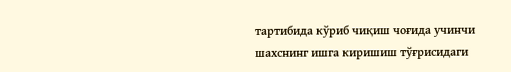тартибида кўриб чиқиш чоғида учинчи
шахснинг ишга киришиш тўғрисидаги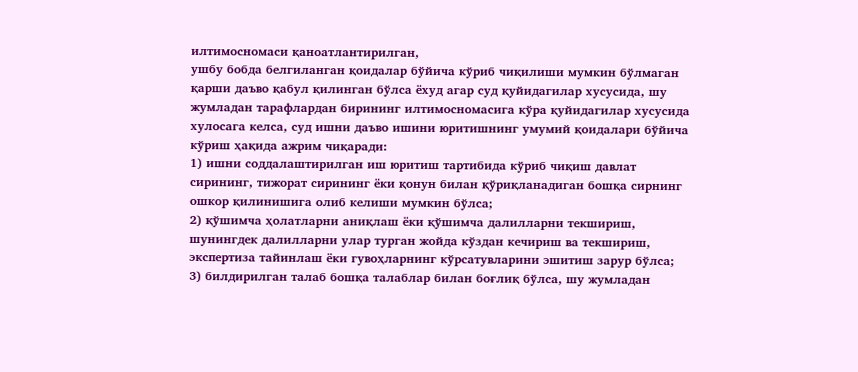илтимосномаси қаноатлантирилган,
ушбу бобда белгиланган қоидалар бўйича кўриб чиқилиши мумкин бўлмаган
қарши даъво қабул қилинган бўлса ёхуд агар суд қуйидагилар хусусида, шу
жумладан тарафлардан бирининг илтимосномасига кўра қуйидагилар хусусида
хулосага келса, суд ишни даъво ишини юритишнинг умумий қоидалари бўйича
кўриш ҳақида ажрим чиқаради:
1) ишни соддалаштирилган иш юритиш тартибида кўриб чиқиш давлат
сирининг, тижорат сирининг ёки қонун билан қўриқланадиган бошқа сирнинг
ошкор қилинишига олиб келиши мумкин бўлса;
2) қўшимча ҳолатларни аниқлаш ёки қўшимча далилларни текшириш,
шунингдек далилларни улар турган жойда кўздан кечириш ва текшириш,
экспертиза тайинлаш ёки гувоҳларнинг кўрсатувларини эшитиш зарур бўлса;
3) билдирилган талаб бошқа талаблар билан боғлиқ бўлса, шу жумладан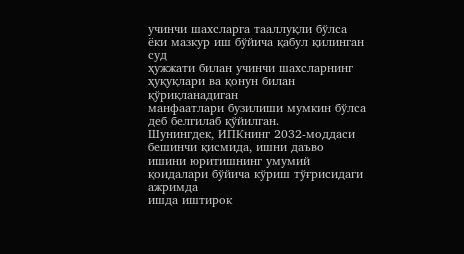учинчи шахсларга тааллуқли бўлса ёки мазкур иш бўйича қабул қилинган суд
ҳужжати билан учинчи шахсларнинг ҳуқуқлари ва қонун билан қўриқланадиган
манфаатлари бузилиши мумкин бўлса деб белгилаб қўйилган.
Шунингдек, ИПКнинг 2032-моддаси бешинчи қисмида, ишни даъво
ишини юритишнинг умумий қоидалари бўйича кўриш тўғрисидаги ажримда
ишда иштирок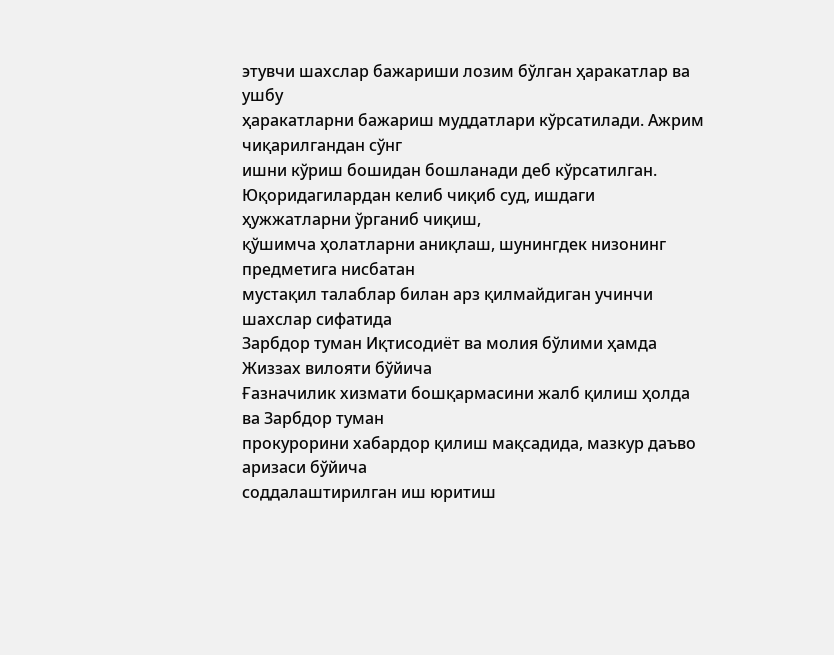этувчи шахслар бажариши лозим бўлган ҳаракатлар ва ушбу
ҳаракатларни бажариш муддатлари кўрсатилади. Ажрим чиқарилгандан сўнг
ишни кўриш бошидан бошланади деб кўрсатилган.
Юқоридагилардан келиб чиқиб суд, ишдаги ҳужжатларни ўрганиб чиқиш,
қўшимча ҳолатларни аниқлаш, шунингдек низонинг предметига нисбатан
мустақил талаблар билан арз қилмайдиган учинчи шахслар сифатида
Зарбдор туман Иқтисодиёт ва молия бўлими ҳамда Жиззах вилояти бўйича
Ғазначилик хизмати бошқармасини жалб қилиш ҳолда ва Зарбдор туман
прокурорини хабардор қилиш мақсадида, мазкур даъво аризаси бўйича
соддалаштирилган иш юритиш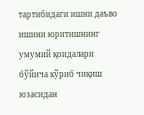тартибидаги ишни даъво ишини юритишнинг
умумий қоидалари бўйича кўриб чиқиш юзасидан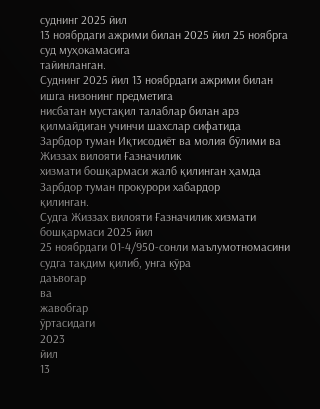суднинг 2025 йил
13 ноябрдаги ажрими билан 2025 йил 25 ноябрга суд муҳокамасига
тайинланган.
Суднинг 2025 йил 13 ноябрдаги ажрими билан ишга низонинг предметига
нисбатан мустақил талаблар билан арз қилмайдиган учинчи шахслар сифатида
Зарбдор туман Иқтисодиёт ва молия бўлими ва Жиззах вилояти Ғазначилик
хизмати бошқармаси жалб қилинган ҳамда Зарбдор туман прокурори хабардор
қилинган.
Судга Жиззах вилояти Ғазначилик хизмати бошқармаси 2025 йил
25 ноябрдаги 01-4/950-сонли маълумотномасини судга тақдим қилиб, унга кўра
даъвогар
ва
жавобгар
ўртасидаги
2023
йил
13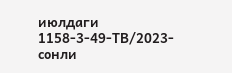июлдаги
1158-3-49-ТВ/2023-сонли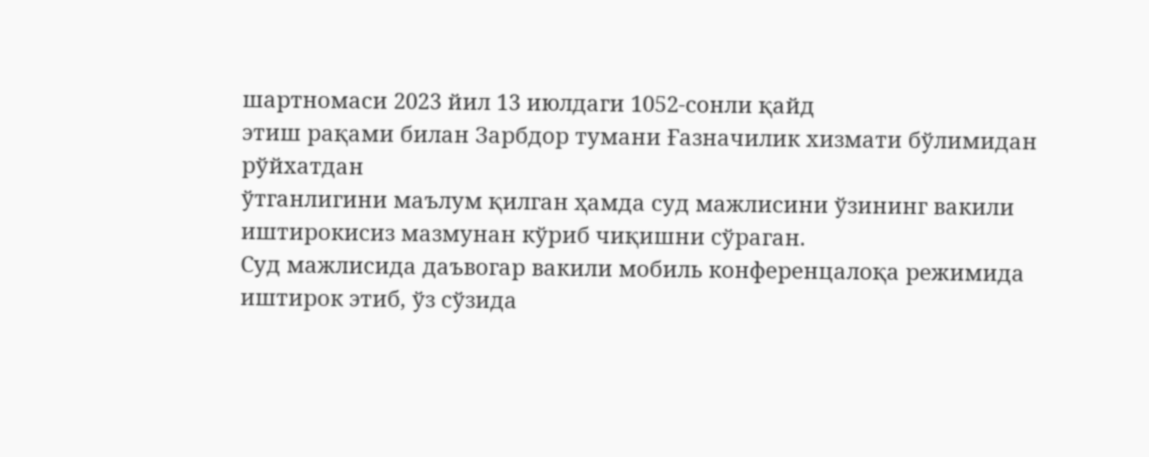шартномаси 2023 йил 13 июлдаги 1052-сонли қайд
этиш рақами билан Зарбдор тумани Ғазначилик хизмати бўлимидан рўйхатдан
ўтганлигини маълум қилган ҳамда суд мажлисини ўзининг вакили
иштирокисиз мазмунан кўриб чиқишни сўраган.
Суд мажлисида даъвогар вакили мобиль конференцалоқа режимида
иштирок этиб, ўз сўзида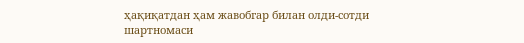ҳақиқатдан ҳам жавобгар билан олди-сотди
шартномаси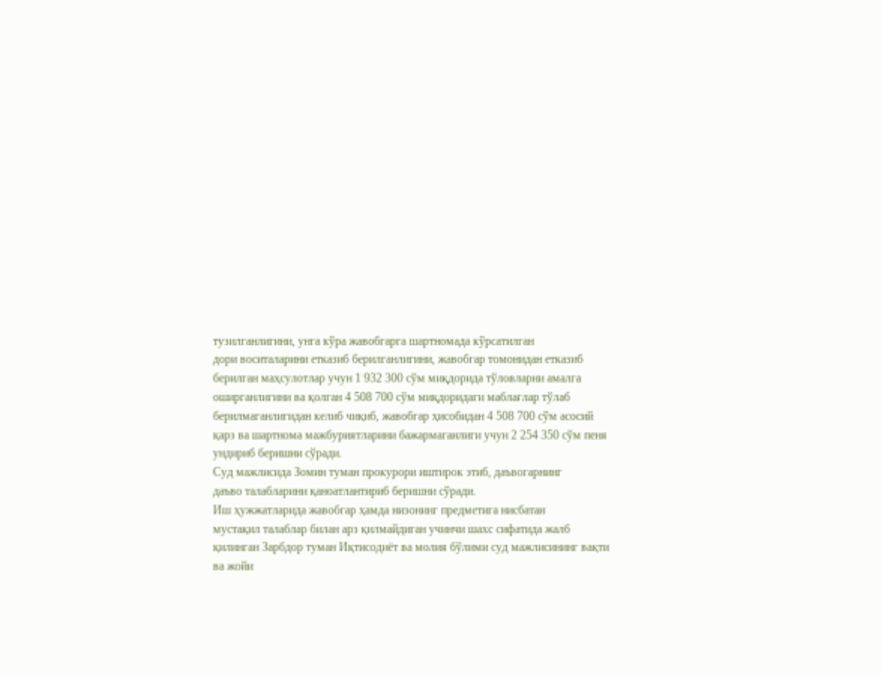тузилганлигини, унга кўра жавобгарга шартномада кўрсатилган
дори воситаларини етказиб берилганлигини, жавобгар томонидан етказиб
берилган маҳсулотлар учун 1 932 300 сўм миқдорида тўловларни амалга
оширганлигини ва қолган 4 508 700 сўм миқдоридаги маблағлар тўлаб
берилмаганлигидан келиб чиқиб, жавобгар ҳисобидан 4 508 700 сўм асосий
қарз ва шартнома мажбуриятларини бажармаганлиги учун 2 254 350 сўм пеня
ундириб беришни сўради.
Суд мажлисида Зомин туман прокурори иштирок этиб, даъвогарнинг
даъво талабларини қаноатлантириб беришни сўради.
Иш ҳужжатларида жавобгар ҳамда низонинг предметига нисбатан
мустақил талаблар билан арз қилмайдиган учинчи шахс сифатида жалб
қилинган Зарбдор туман Иқтисодиёт ва молия бўлими суд мажлисининг вақти
ва жойи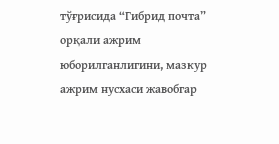тўғрисида “Гибрид почта” орқали ажрим юборилганлигини, мазкур
ажрим нусхаси жавобгар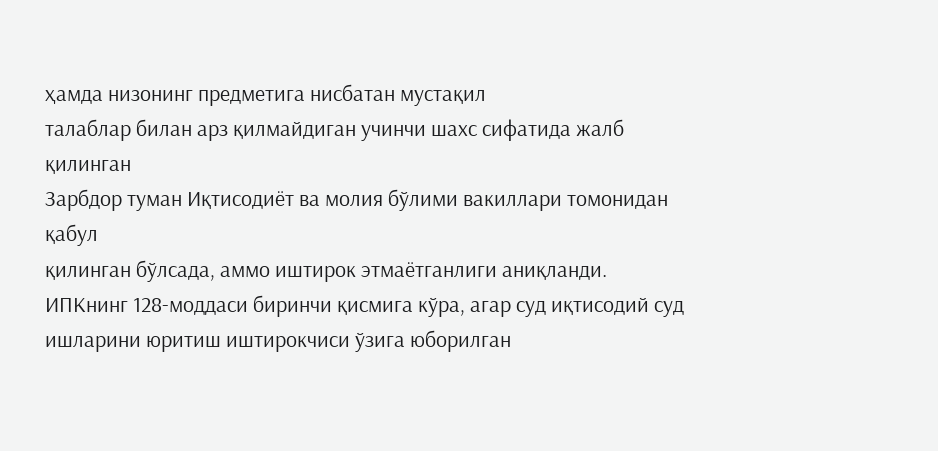ҳамда низонинг предметига нисбатан мустақил
талаблар билан арз қилмайдиган учинчи шахс сифатида жалб қилинган
Зарбдор туман Иқтисодиёт ва молия бўлими вакиллари томонидан қабул
қилинган бўлсада, аммо иштирок этмаётганлиги аниқланди.
ИПКнинг 128-моддаси биринчи қисмига кўра, агар суд иқтисодий суд
ишларини юритиш иштирокчиси ўзига юборилган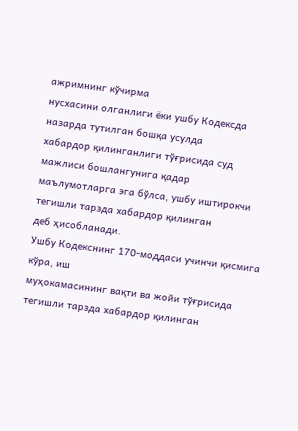ажримнинг кўчирма
нусхасини олганлиги ёки ушбу Кодексда назарда тутилган бошқа усулда
хабардор қилинганлиги тўғрисида суд мажлиси бошлангунига қадар
маълумотларга эга бўлса, ушбу иштирокчи тегишли тарзда хабардор қилинган
деб ҳисобланади.
Ушбу Кодекснинг 170-моддаси учинчи қисмига кўра, иш
муҳокамасининг вақти ва жойи тўғрисида тегишли тарзда хабардор қилинган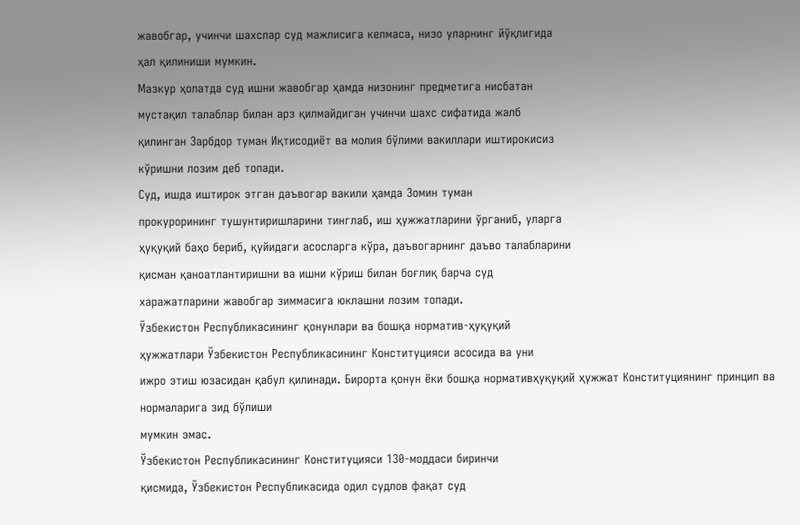жавобгар, учинчи шахслар суд мажлисига келмаса, низо уларнинг йўқлигида
ҳал қилиниши мумкин.
Мазкур ҳолатда суд ишни жавобгар ҳамда низонинг предметига нисбатан
мустақил талаблар билан арз қилмайдиган учинчи шахс сифатида жалб
қилинган Зарбдор туман Иқтисодиёт ва молия бўлими вакиллари иштирокисиз
кўришни лозим деб топади.
Суд, ишда иштирок этган даъвогар вакили ҳамда Зомин туман
прокурорининг тушунтиришларини тинглаб, иш ҳужжатларини ўрганиб, уларга
ҳуқуқий баҳо бериб, қуйидаги асосларга кўра, даъвогарнинг даъво талабларини
қисман қаноатлантиришни ва ишни кўриш билан боғлиқ барча суд
харажатларини жавобгар зиммасига юклашни лозим топади.
Ўзбекистон Республикасининг қонунлари ва бошқа норматив-ҳуқуқий
ҳужжатлари Ўзбекистон Республикасининг Конституцияси асосида ва уни
ижро этиш юзасидан қабул қилинади. Бирорта қонун ёки бошқа нормативҳуқуқий ҳужжат Конституциянинг принцип ва нормаларига зид бўлиши
мумкин эмас.
Ўзбекистон Республикасининг Конституцияси 130-моддаси биринчи
қисмида, Ўзбекистон Республикасида одил судлов фақат суд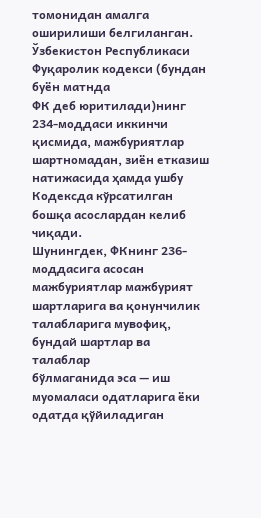томонидан амалга
оширилиши белгиланган.
Ўзбекистон Республикаси Фуқаролик кодекси (бундан буён матнда
ФК деб юритилади)нинг 234-моддаси иккинчи қисмида, мажбуриятлар
шартномадан, зиён етказиш натижасида ҳамда ушбу Кодексда кўрсатилган
бошқа асослардан келиб чиқади.
Шунингдек, ФКнинг 236-моддасига асосан мажбуриятлар мажбурият
шартларига ва қонунчилик талабларига мувофиқ, бундай шартлар ва талаблар
бўлмаганида эса — иш муомаласи одатларига ёки одатда қўйиладиган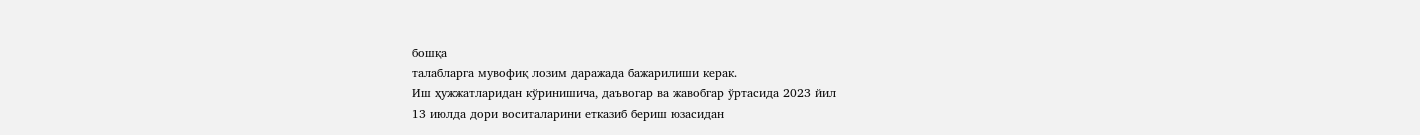бошқа
талабларга мувофиқ лозим даражада бажарилиши керак.
Иш ҳужжатларидан кўринишича, даъвогар ва жавобгар ўртасида 2023 йил
13 июлда дори воситаларини етказиб бериш юзасидан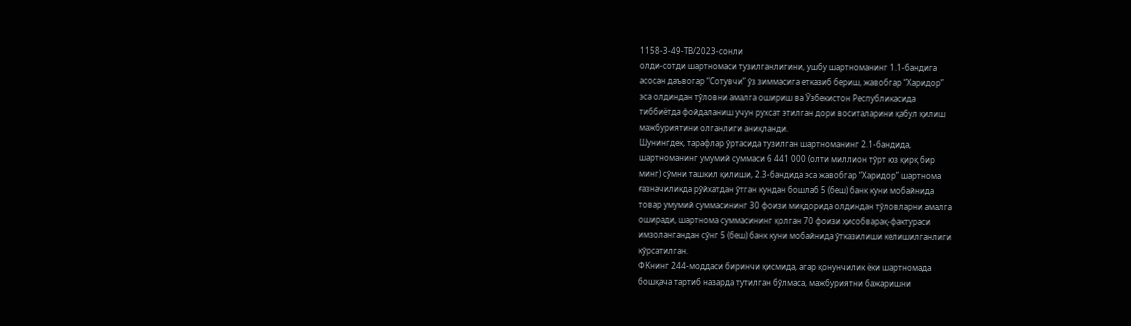1158-3-49-ТВ/2023-сонли
олди-сотди шартномаси тузилганлигини, ушбу шартноманинг 1.1-бандига
асосан даъвогар “Сотувчи” ўз зиммасига етказиб бериш, жавобгар “Харидор”
эса олдиндан тўловни амалга ошириш ва Ўзбекистон Республикасида
тиббиётда фойдаланиш учун рухсат этилган дори воситаларини қабул қилиш
мажбуриятини олганлиги аниқланди.
Шунингдек, тарафлар ўртасида тузилган шартноманинг 2.1-бандида,
шартноманинг умумий суммаси 6 441 000 (олти миллион тўрт юз қирқ бир
минг) сўмни ташкил қилиши, 2.3-бандида эса жавобгар “Харидор” шартнома
ғазначиликда рўйхатдан ўтган кундан бошлаб 5 (беш) банк куни мобайнида
товар умумий суммасининг 30 фоизи миқдорида олдиндан тўловларни амалга
оширади, шартнома суммасининг қолган 70 фоизи ҳисобварақ-фактураси
имзолангандан сўнг 5 (беш) банк куни мобайнида ўтказилиши келишилганлиги
кўрсатилган.
ФКнинг 244-моддаси биринчи қисмида, агар қонунчилик ёки шартномада
бошқача тартиб назарда тутилган бўлмаса, мажбуриятни бажаришни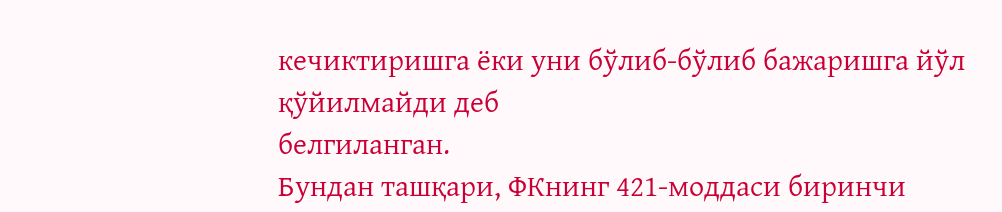кечиктиришга ёки уни бўлиб-бўлиб бажаришга йўл қўйилмайди деб
белгиланган.
Бундан ташқари, ФКнинг 421-моддаси биринчи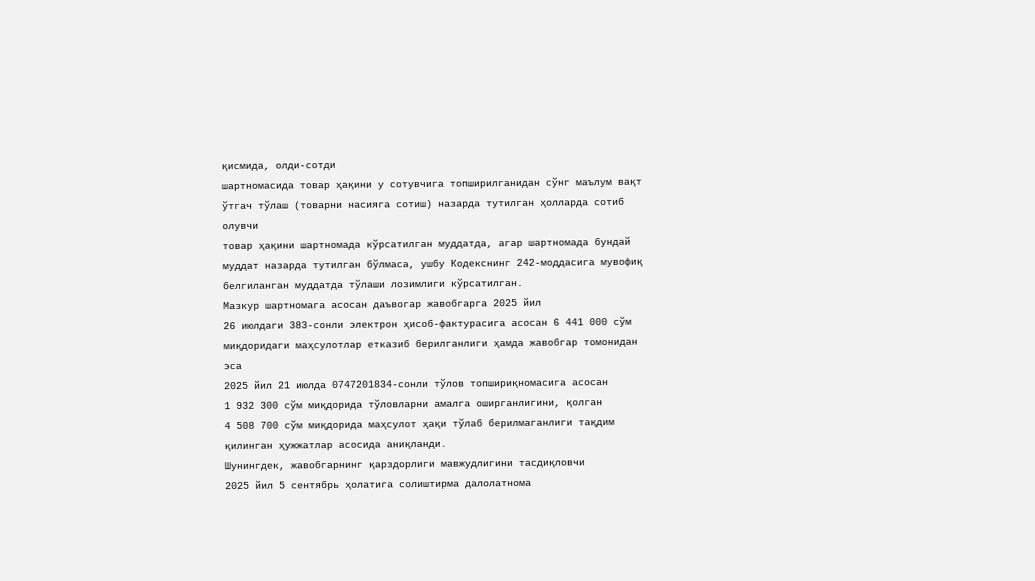қисмида, олди-сотди
шартномасида товар ҳақини у сотувчига топширилганидан сўнг маълум вақт
ўтгач тўлаш (товарни насияга сотиш) назарда тутилган ҳолларда сотиб олувчи
товар ҳақини шартномада кўрсатилган муддатда, агар шартномада бундай
муддат назарда тутилган бўлмаса, ушбу Кодекснинг 242-моддасига мувофиқ
белгиланган муддатда тўлаши лозимлиги кўрсатилган.
Мазкур шартномага асосан даъвогар жавобгарга 2025 йил
26 июлдаги 383-сонли электрон ҳисоб-фактурасига асосан 6 441 000 сўм
миқдоридаги маҳсулотлар етказиб берилганлиги ҳамда жавобгар томонидан эса
2025 йил 21 июлда 0747201834-сонли тўлов топшириқномасига асосан
1 932 300 сўм миқдорида тўловларни амалга оширганлигини, қолган
4 508 700 сўм миқдорида маҳсулот ҳақи тўлаб берилмаганлиги тақдим
қилинган ҳужжатлар асосида аниқланди.
Шунингдек, жавобгарнинг қарздорлиги мавжудлигини тасдиқловчи
2025 йил 5 сентябрь ҳолатига солиштирма далолатнома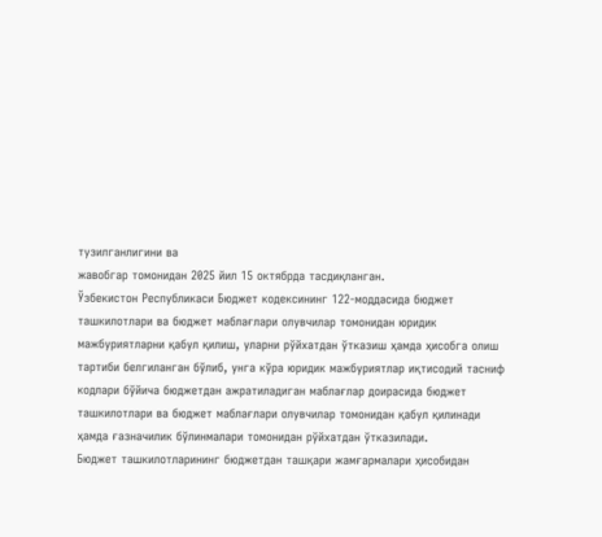тузилганлигини ва
жавобгар томонидан 2025 йил 15 октябрда тасдиқланган.
Ўзбекистон Республикаси Бюджет кодексининг 122-моддасида бюджет
ташкилотлари ва бюджет маблағлари олувчилар томонидан юридик
мажбуриятларни қабул қилиш, уларни рўйхатдан ўтказиш ҳамда ҳисобга олиш
тартиби белгиланган бўлиб, унга кўра юридик мажбуриятлар иқтисодий тасниф
кодлари бўйича бюджетдан ажратиладиган маблағлар доирасида бюджет
ташкилотлари ва бюджет маблағлари олувчилар томонидан қабул қилинади
ҳамда ғазначилик бўлинмалари томонидан рўйхатдан ўтказилади.
Бюджет ташкилотларининг бюджетдан ташқари жамғармалари ҳисобидан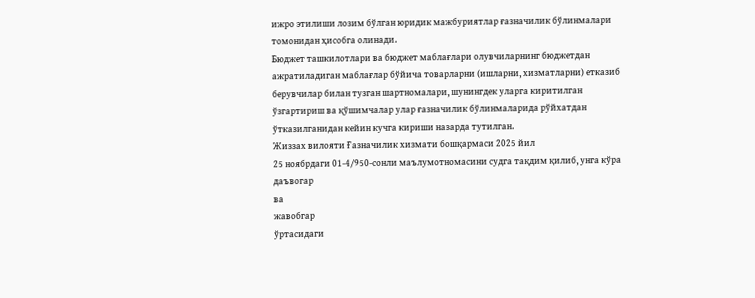ижро этилиши лозим бўлган юридик мажбуриятлар ғазначилик бўлинмалари
томонидан ҳисобга олинади.
Бюджет ташкилотлари ва бюджет маблағлари олувчиларнинг бюджетдан
ажратиладиган маблағлар бўйича товарларни (ишларни, хизматларни) етказиб
берувчилар билан тузган шартномалари, шунингдек уларга киритилган
ўзгартириш ва қўшимчалар улар ғазначилик бўлинмаларида рўйхатдан
ўтказилганидан кейин кучга кириши назарда тутилган.
Жиззах вилояти Ғазначилик хизмати бошқармаси 2025 йил
25 ноябрдаги 01-4/950-сонли маълумотномасини судга тақдим қилиб, унга кўра
даъвогар
ва
жавобгар
ўртасидаги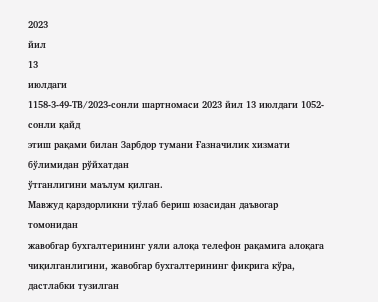2023
йил
13
июлдаги
1158-3-49-ТВ/2023-сонли шартномаси 2023 йил 13 июлдаги 1052-сонли қайд
этиш рақами билан Зарбдор тумани Ғазначилик хизмати бўлимидан рўйхатдан
ўтганлигини маълум қилган.
Мавжуд қарздорликни тўлаб бериш юзасидан даъвогар томонидан
жавобгар бухгалтерининг уяли алоқа телефон рақамига алоқага
чиқилганлигини, жавобгар бухгалтерининг фикрига кўра, дастлабки тузилган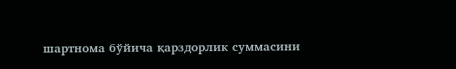шартнома бўйича қарздорлик суммасини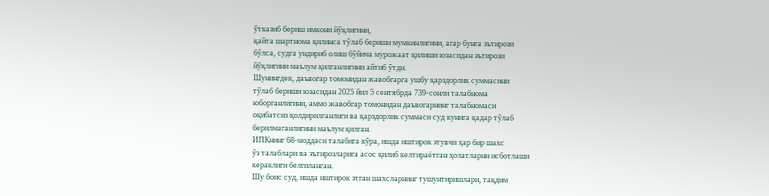ўтказиб бериш имкони йўқлигини,
қайта шартнома қилинса тўлаб бериши мумкинлигини, агар бунга эътирози
бўлса, судга ундириб олиш бўйича мурожаат қилиши юзасидан эътирози
йўқлигини маълум қилганлигини айтиб ўтди.
Шунингдек, даъвогар томонидан жавобгарга ушбу қарздорлик суммасини
тўлаб бериши юзасидан 2025 йил 5 сентябрда 739-сонли талабнома
юборганлигини, аммо жавобгар томонидан даъвогарнинг талабномаси
оқибатсиз қолдирилганлиги ва қарздорлик суммаси суд кунига қадар тўлаб
берилмаганлигини маълум қилган.
ИПКнинг 68-моддаси талабига кўра, ишда иштирок этувчи ҳар бир шахс
ўз талаблари ва эътирозларига асос қилиб келтираётган ҳолатларни исботлаши
кераклиги белгиланган.
Шу боис суд, ишда иштирок этган шахсларнинг тушунтиришлари, тақдим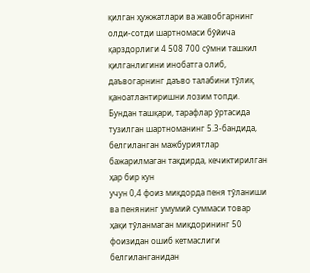қилган ҳужжатлари ва жавобгарнинг олди-сотди шартномаси бўйича
қарздорлиги 4 508 700 сўмни ташкил қилганлигини инобатга олиб,
даъвогарнинг даъво талабини тўлиқ қаноатлантиришни лозим топди.
Бундан ташқари, тарафлар ўртасида тузилган шартноманинг 5.3-бандида,
белгиланган мажбуриятлар бажарилмаган тақдирда, кечиктирилган ҳар бир кун
учун 0,4 фоиз миқдорда пеня тўланиши ва пенянинг умумий суммаси товар
ҳақи тўланмаган миқдорининг 50 фоизидан ошиб кетмаслиги белгиланганидан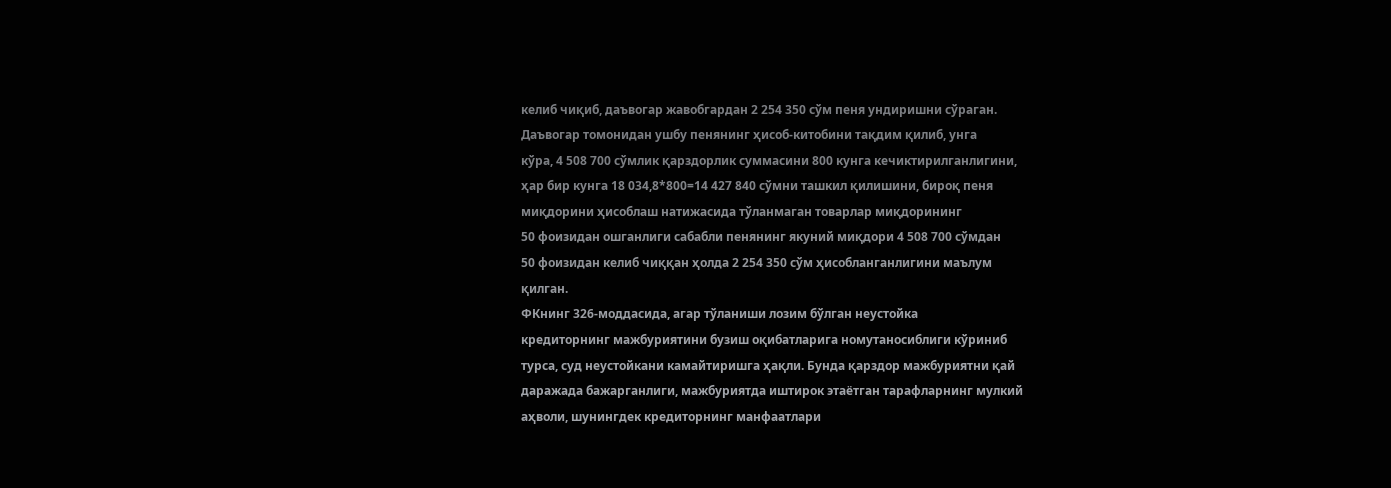келиб чиқиб, даъвогар жавобгардан 2 254 350 сўм пеня ундиришни сўраган.
Даъвогар томонидан ушбу пенянинг ҳисоб-китобини тақдим қилиб, унга
кўра, 4 508 700 сўмлик қарздорлик суммасини 800 кунга кечиктирилганлигини,
ҳар бир кунга 18 034,8*800=14 427 840 сўмни ташкил қилишини, бироқ пеня
миқдорини ҳисоблаш натижасида тўланмаган товарлар миқдорининг
50 фоизидан ошганлиги сабабли пенянинг якуний миқдори 4 508 700 сўмдан
50 фоизидан келиб чиққан ҳолда 2 254 350 сўм ҳисобланганлигини маълум
қилган.
ФКнинг 326-моддасида, агар тўланиши лозим бўлган неустойка
кредиторнинг мажбуриятини бузиш оқибатларига номутаносиблиги кўриниб
турса, суд неустойкани камайтиришга ҳақли. Бунда қарздор мажбуриятни қай
даражада бажарганлиги, мажбуриятда иштирок этаётган тарафларнинг мулкий
аҳволи, шунингдек кредиторнинг манфаатлари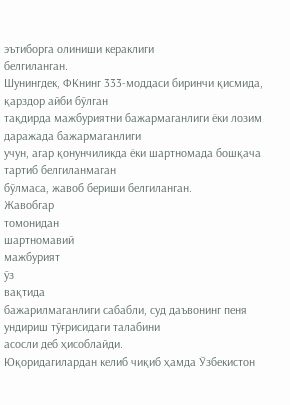эътиборга олиниши кераклиги
белгиланган.
Шунингдек, ФКнинг 333-моддаси биринчи қисмида, қарздор айби бўлган
тақдирда мажбуриятни бажармаганлиги ёки лозим даражада бажармаганлиги
учун, агар қонунчиликда ёки шартномада бошқача тартиб белгиланмаган
бўлмаса, жавоб бериши белгиланган.
Жавобгар
томонидан
шартномавий
мажбурият
ўз
вақтида
бажарилмаганлиги сабабли, суд даъвонинг пеня ундириш тўғрисидаги талабини
асосли деб ҳисоблайди.
Юқоридагилардан келиб чиқиб ҳамда Ўзбекистон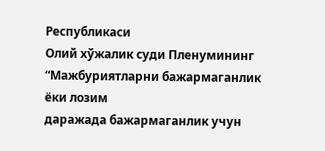Республикаси
Олий хўжалик суди Пленумининг “Мажбуриятларни бажармаганлик ёки лозим
даражада бажармаганлик учун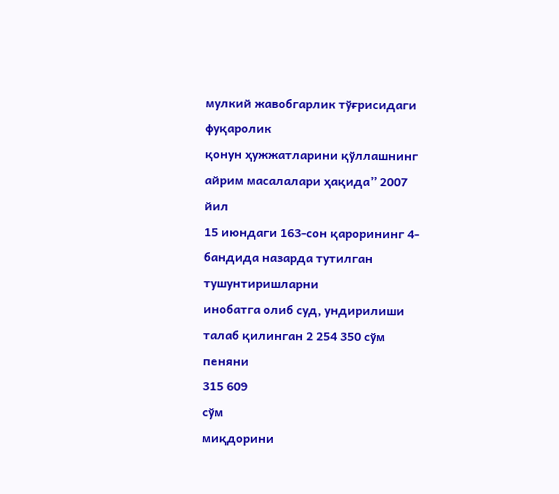мулкий жавобгарлик тўғрисидаги фуқаролик
қонун ҳужжатларини қўллашнинг айрим масалалари ҳақида” 2007 йил
15 июндаги 163-сон қарорининг 4-бандида назарда тутилган тушунтиришларни
инобатга олиб суд, ундирилиши талаб қилинган 2 254 350 сўм пеняни
315 609
сўм
миқдорини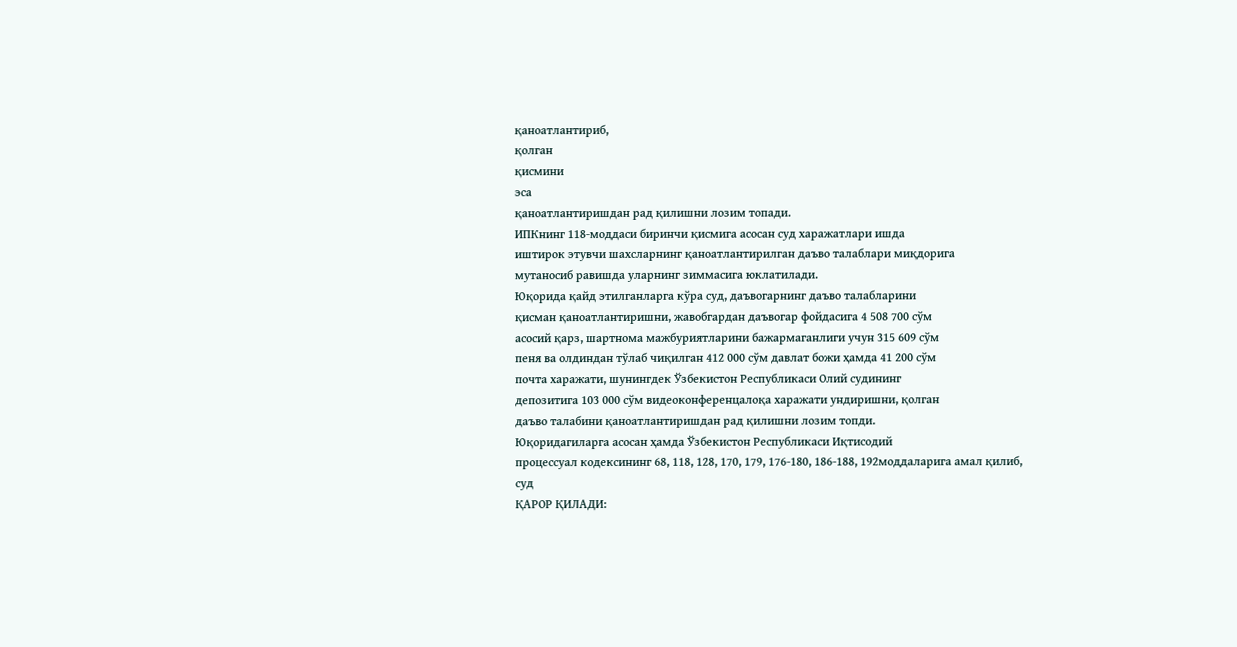қаноатлантириб,
қолган
қисмини
эса
қаноатлантиришдан рад қилишни лозим топади.
ИПКнинг 118-моддаси биринчи қисмига асосан суд харажатлари ишда
иштирок этувчи шахсларнинг қаноатлантирилган даъво талаблари миқдорига
мутаносиб равишда уларнинг зиммасига юклатилади.
Юқорида қайд этилганларга кўра суд, даъвогарнинг даъво талабларини
қисман қаноатлантиришни, жавобгардан даъвогар фойдасига 4 508 700 сўм
асосий қарз, шартнома мажбуриятларини бажармаганлиги учун 315 609 сўм
пеня ва олдиндан тўлаб чиқилган 412 000 сўм давлат божи ҳамда 41 200 сўм
почта харажати, шунингдек Ўзбекистон Республикаси Олий судининг
депозитига 103 000 сўм видеоконференцалоқа харажати ундиришни, қолган
даъво талабини қаноатлантиришдан рад қилишни лозим топди.
Юқоридагиларга асосан ҳамда Ўзбекистон Республикаси Иқтисодий
процессуал кодексининг 68, 118, 128, 170, 179, 176-180, 186-188, 192моддаларига амал қилиб, суд
ҚАРОР ҚИЛАДИ: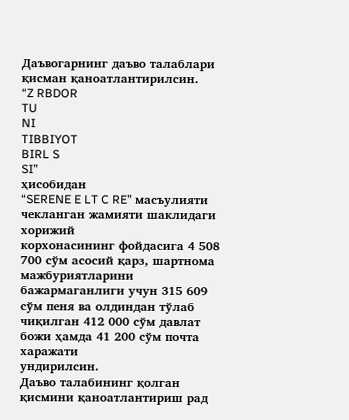Даъвогарнинг даъво талаблари қисман қаноатлантирилсин.
“Z RBDOR
TU
NI
TIBBIYOT
BIRL S
SI”
ҳисобидан
“SERENE E LT C RE” масъулияти чекланган жамияти шаклидаги хорижий
корхонасининг фойдасига 4 508 700 сўм асосий қарз, шартнома
мажбуриятларини бажармаганлиги учун 315 609 сўм пеня ва олдиндан тўлаб
чиқилган 412 000 сўм давлат божи ҳамда 41 200 сўм почта харажати
ундирилсин.
Даъво талабининг қолган қисмини қаноатлантириш рад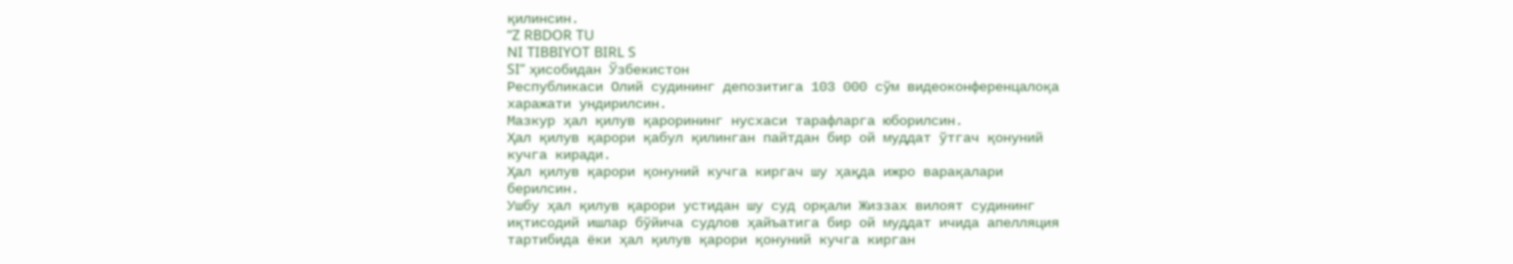қилинсин.
“Z RBDOR TU
NI TIBBIYOT BIRL S
SI” ҳисобидан Ўзбекистон
Республикаси Олий судининг депозитига 103 000 сўм видеоконференцалоқа
харажати ундирилсин.
Мазкур ҳал қилув қарорининг нусхаси тарафларга юборилсин.
Ҳал қилув қарори қабул қилинган пайтдан бир ой муддат ўтгач қонуний
кучга киради.
Ҳал қилув қарори қонуний кучга киргач шу ҳақда ижро варақалари
берилсин.
Ушбу ҳал қилув қарори устидан шу суд орқали Жиззах вилоят судининг
иқтисодий ишлар бўйича судлов ҳайъатига бир ой муддат ичида апелляция
тартибида ёки ҳал қилув қарори қонуний кучга кирган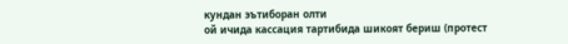кундан эътиборан олти
ой ичида кассация тартибида шикоят бериш (протест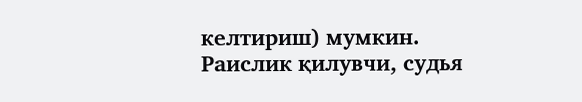келтириш) мумкин.
Раислик қилувчи, судья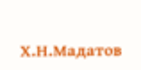Х.Н.Мадатов